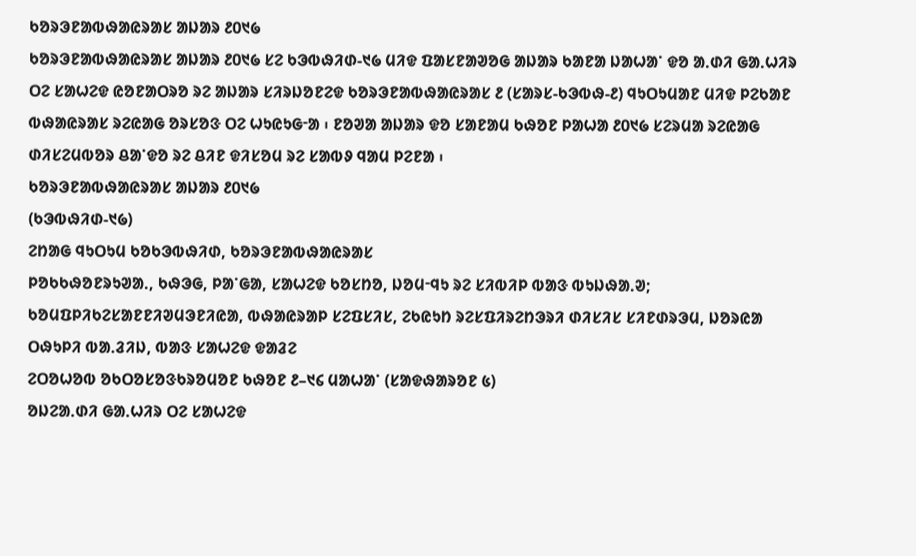ᱠᱚᱨᱳᱱᱟᱵᱷᱟᱭᱨᱟᱥ ᱟᱡᱟᱨ ᱒᱐᱑᱙
ᱠᱚᱨᱳᱱᱟᱵᱷᱟᱭᱨᱟᱥ ᱟᱡᱟᱨ ᱒᱐᱑᱙ ᱥᱮ ᱠᱳᱵᱷᱤᱰ-᱑᱙ ᱢᱤᱫ ᱯᱟᱥᱱᱟᱣᱚᱜ ᱟᱡᱟᱨ ᱠᱟᱱᱟ ᱡᱟᱦᱟᱸ ᱫᱚ ᱟᱹᱰᱤ ᱜᱟᱹᱦᱤᱨ ᱛᱮ ᱥᱟᱦᱮᱫ ᱭᱚᱱᱟᱛᱨᱚ ᱨᱮ ᱟᱡᱟᱨ ᱥᱤᱨᱡᱚᱱᱮᱫ ᱠᱚᱨᱳᱱᱟᱵᱷᱟᱭᱨᱟᱥ ᱒ (ᱥᱟᱨᱥ-ᱠᱳᱵᱷ-᱒) ᱧᱩᱛᱩᱢᱟᱱ ᱢᱤᱫ ᱞᱮᱠᱟᱱ ᱵᱷᱟᱭᱨᱟᱥ ᱨᱮᱭᱟᱜ ᱚᱨᱥᱚᱝ ᱛᱮ ᱦᱩᱭᱩᱜᱼᱟ ᱾ ᱱᱚᱣᱟ ᱟᱡᱟᱨ ᱫᱚ ᱥᱟᱱᱟᱢ ᱠᱷᱚᱱ ᱞᱟᱦᱟ ᱒᱐᱑᱙ ᱥᱮᱨᱢᱟ ᱨᱮᱭᱟᱜ ᱰᱤᱥᱮᱢᱵᱚᱨ ᱪᱟᱸᱫᱚ ᱨᱮ ᱪᱤᱱ ᱫᱤᱥᱚᱢ ᱨᱮ ᱥᱟᱵᱽ ᱧᱟᱢ ᱞᱮᱱᱟ ᱾
ᱠᱚᱨᱳᱱᱟᱵᱷᱟᱭᱨᱟᱥ ᱟᱡᱟᱨ ᱒᱐᱑᱙
(ᱠᱳᱵᱷᱤᱰ-᱑᱙)
ᱮᱴᱟᱜ ᱧᱩᱛᱩᱢ ᱠᱚᱠᱳᱵᱷᱤᱰ, ᱠᱚᱨᱳᱱᱟᱵᱷᱟᱭᱨᱟᱥ
ᱞᱚᱠᱠᱷᱚᱱᱨᱩᱣᱟᱹ, ᱠᱷᱳᱜ, ᱞᱟᱸᱜᱟ, ᱥᱟᱦᱮᱫ ᱠᱚᱥᱴᱚ, ᱡᱚᱢᱼᱧᱩ ᱨᱮ ᱥᱤᱵᱤᱞ ᱵᱟᱝ ᱵᱩᱡᱷᱟᱹᱣ;
ᱠᱚᱢᱯᱞᱤᱠᱮᱥᱟᱱᱱᱤᱣᱢᱳᱱᱤᱭᱟ, ᱵᱷᱟᱭᱨᱟᱞ ᱥᱮᱯᱥᱤᱥ, ᱮᱠᱭᱩᱴ ᱨᱮᱥᱯᱤᱨᱮᱴᱳᱨᱤ ᱰᱤᱥᱤᱥ ᱥᱤᱱᱰᱨᱳᱢ, ᱡᱚᱨᱭᱟ ᱛᱷᱩᱞᱤ ᱵᱟᱹᱲᱤᱡ, ᱵᱟᱝ ᱥᱟᱦᱮᱫ ᱫᱟᱲᱮ
ᱮᱛᱚᱦᱚᱵ ᱚᱠᱛᱚᱥᱚᱝᱠᱨᱚᱢᱚᱱ ᱠᱷᱚᱱ ᱒–᱑᱔ ᱢᱟᱦᱟᱸ (ᱥᱟᱫᱷᱟᱨᱚᱱ ᱕)
ᱚᱡᱮᱟᱹᱰᱤ ᱜᱟᱹᱦᱤᱨ ᱛᱮ ᱥᱟᱦᱮᱫ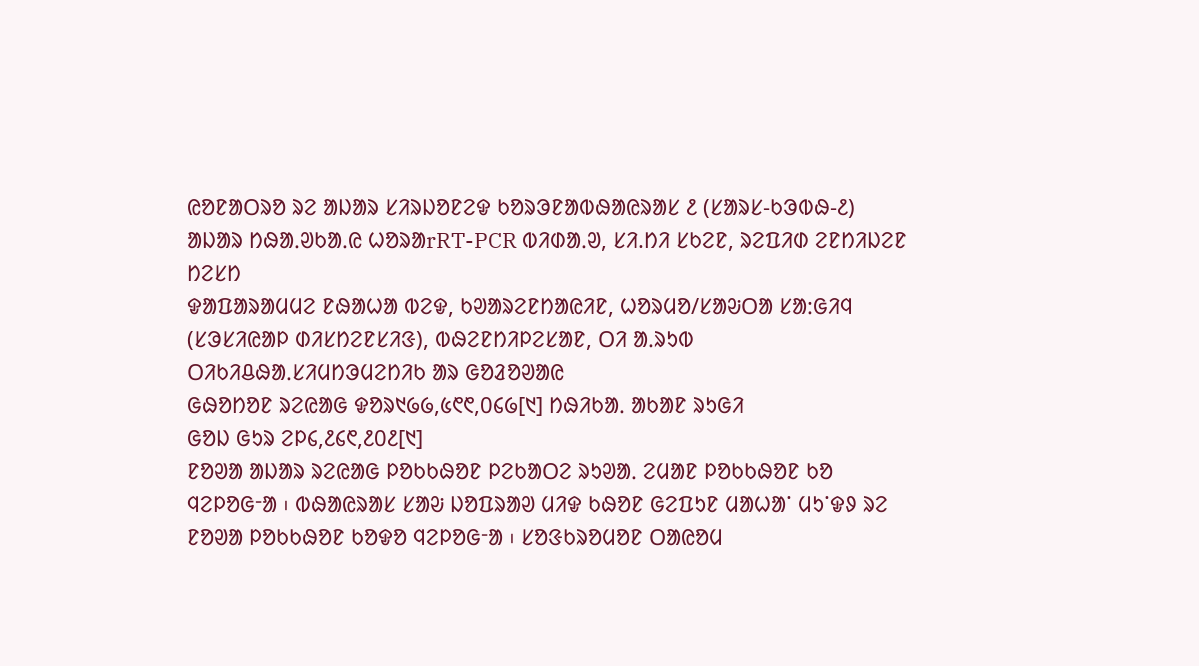ᱭᱚᱱᱟᱛᱨᱚ ᱨᱮ ᱟᱡᱟᱨ ᱥᱤᱨᱡᱚᱱᱮᱫ ᱠᱚᱨᱳᱱᱟᱵᱷᱟᱭᱨᱟᱥ ᱒ (ᱥᱟᱨᱥ-ᱠᱳᱵᱷ-᱒)
ᱟᱡᱟᱨ ᱴᱷᱟᱹᱣᱠᱟᱹᱭ ᱦᱚᱨᱟrRT-PCR ᱵᱤᱰᱟᱹᱣ, ᱥᱤ.ᱴᱤ ᱥᱠᱮᱱ, ᱨᱮᱯᱤᱰ ᱮᱱᱴᱤᱡᱮᱱ ᱴᱮᱥᱴ
ᱫᱟᱯᱟᱨᱟᱢᱢᱮ ᱱᱷᱟᱦᱟ ᱵᱮᱫ, ᱠᱣᱟᱨᱮᱱᱴᱟᱭᱤᱱ, ᱦᱚᱨᱢᱚ/ᱥᱟᱶᱛᱟ ᱥᱟᱺᱜᱤᱧ (ᱥᱳᱥᱤᱭᱟᱞ ᱰᱤᱥᱴᱮᱱᱥᱤᱝ), ᱵᱷᱮᱱᱴᱤᱞᱮᱥᱟᱱ, ᱛᱤ ᱟᱹᱨᱩᱵ
ᱛᱤᱠᱤᱪᱷᱟᱹᱥᱤᱢᱴᱳᱢᱮᱴᱤᱠ ᱟᱨ ᱜᱚᱲᱚᱣᱟᱭ
ᱜᱷᱚᱴᱚᱱ ᱨᱮᱭᱟᱜ ᱫᱚᱨ᱑᱙᱙,᱕᱖᱖,᱐᱔᱙[᱑] ᱴᱷᱤᱠᱟᱹ ᱟᱠᱟᱱ ᱨᱩᱜᱤ
ᱜᱚᱡ ᱜᱩᱨ ᱮᱞ᱔,᱒᱔᱖,᱒᱐᱒[᱑]
ᱱᱚᱣᱟ ᱟᱡᱟᱨ ᱨᱮᱭᱟᱜ ᱞᱚᱠᱠᱷᱚᱱ ᱞᱮᱠᱟᱛᱮ ᱨᱩᱣᱟᱹ ᱮᱢᱟᱱ ᱞᱚᱠᱠᱷᱚᱱ ᱠᱚ ᱧᱮᱞᱚᱜᱼᱟ ᱾ ᱵᱷᱟᱭᱨᱟᱥ ᱥᱟᱶ ᱡᱚᱯᱨᱟᱣ ᱢᱤᱫ ᱠᱷᱚᱱ ᱜᱮᱯᱩᱱ ᱢᱟᱦᱟᱸ ᱢᱩᱸᱫᱽ ᱨᱮ ᱱᱚᱣᱟ ᱞᱚᱠᱠᱷᱚᱱ ᱠᱚᱫᱚ ᱧᱮᱞᱚᱜᱼᱟ ᱾ ᱥᱚᱝᱠᱨᱚᱢᱚᱱ ᱛᱟᱭᱚᱢ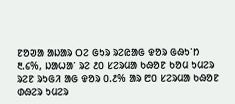ᱱᱚᱣᱟ ᱟᱡᱟᱨ ᱛᱮ ᱜᱩᱨ ᱨᱮᱭᱟᱜ ᱫᱚᱨ ᱜᱷᱩᱸᱴ ᱓.᱔%, ᱡᱟᱦᱟᱸ ᱨᱮ ᱒᱐ ᱥᱮᱨᱢᱟ ᱠᱷᱚᱱ ᱠᱚᱢ ᱩᱢᱮᱨ ᱨᱮᱱ ᱨᱩᱜᱤ ᱟᱜ ᱫᱚᱨ ᱐.᱒% ᱟᱨ ᱘᱐ ᱥᱮᱨᱢᱟ ᱠᱷᱚᱱ ᱰᱷᱮᱨ ᱩᱢᱮᱨ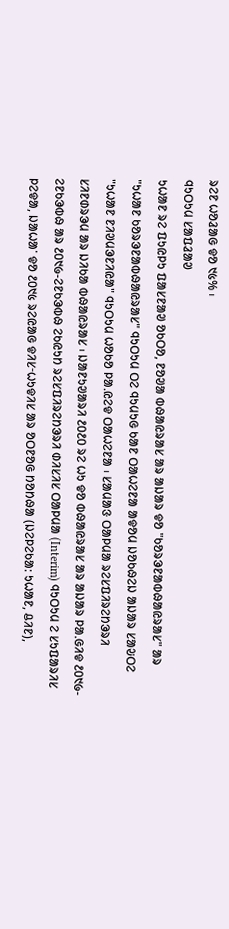ᱨᱮᱱ ᱦᱚᱲᱟᱜ ᱫᱚ ᱑᱕% ᱾
ᱧᱩᱛᱩᱢ ᱥᱟᱯᱲᱟᱣ
ᱩᱦᱟᱱ ᱨᱮ ᱯᱩᱭᱞᱩ ᱯᱟᱥᱱᱟᱣ ᱚᱠᱛᱚ, ᱱᱚᱣᱟ ᱵᱷᱟᱭᱨᱟᱥ ᱟᱨ ᱟᱡᱟᱨ ᱫᱚ "ᱠᱚᱨᱳᱱᱟᱵᱷᱟᱭᱨᱟᱥ" ᱟᱨ "ᱩᱦᱟᱱ ᱠᱚᱨᱳᱱᱟᱵᱷᱟᱭᱨᱟᱥ" ᱧᱩᱛᱩᱢ ᱛᱮ ᱧᱩᱢᱩᱜ ᱠᱟᱱ ᱛᱟᱦᱮᱱᱟ ᱟᱫᱚᱢ ᱡᱚᱠᱷᱮᱡ ᱟᱡᱟᱨ ᱥᱟᱶᱛᱮ "ᱩᱦᱟᱱ ᱱᱤᱣᱢᱳᱱᱤᱭᱟ" ᱧᱩᱛᱩᱢ ᱦᱚᱠᱚ ᱞᱟᱹᱭᱮᱫ ᱛᱟᱦᱮᱱᱟ ᱾ ᱥᱟᱢᱟᱝ ᱛᱟᱞᱢᱟ ᱨᱮᱥᱯᱤᱨᱮᱴᱳᱨᱤ ᱥᱤᱱᱰᱨᱳᱢ ᱟᱨ ᱡᱤᱠᱟ ᱵᱷᱟᱭᱨᱟᱥ ᱾ ᱡᱟᱱᱩᱣᱟᱨᱤ ᱒᱐᱒᱐ ᱨᱮ ᱦᱩ ᱫᱚ ᱵᱷᱟᱭᱨᱟᱥ ᱟᱨ ᱟᱡᱟᱨ ᱞᱟᱹᱜᱤᱫ ᱒᱐᱑᱙-ᱮᱱᱠᱳᱵᱷ ᱟᱨ ᱒᱐᱑᱙-ᱮᱱᱠᱳᱵᱷ ᱮᱠᱭᱩᱴ ᱨᱮᱥᱯᱤᱨᱮᱴᱳᱨᱤ ᱰᱤᱥᱤᱥ ᱛᱟᱞᱢᱟ (Interim) ᱧᱩᱛᱩᱢ ᱮ ᱥᱩᱯᱟᱨᱤᱥ ᱞᱮᱫᱟ, ᱡᱟᱦᱟᱸ ᱫᱚ ᱒᱐᱑᱕ ᱨᱮᱭᱟᱜ ᱫᱤᱥᱼᱦᱩᱫᱤᱥ ᱟᱨ ᱚᱛᱱᱚᱜ ᱴᱚᱴᱷᱟ (ᱡᱮᱞᱮᱠᱟ: ᱩᱦᱟᱱ, ᱪᱤᱱ),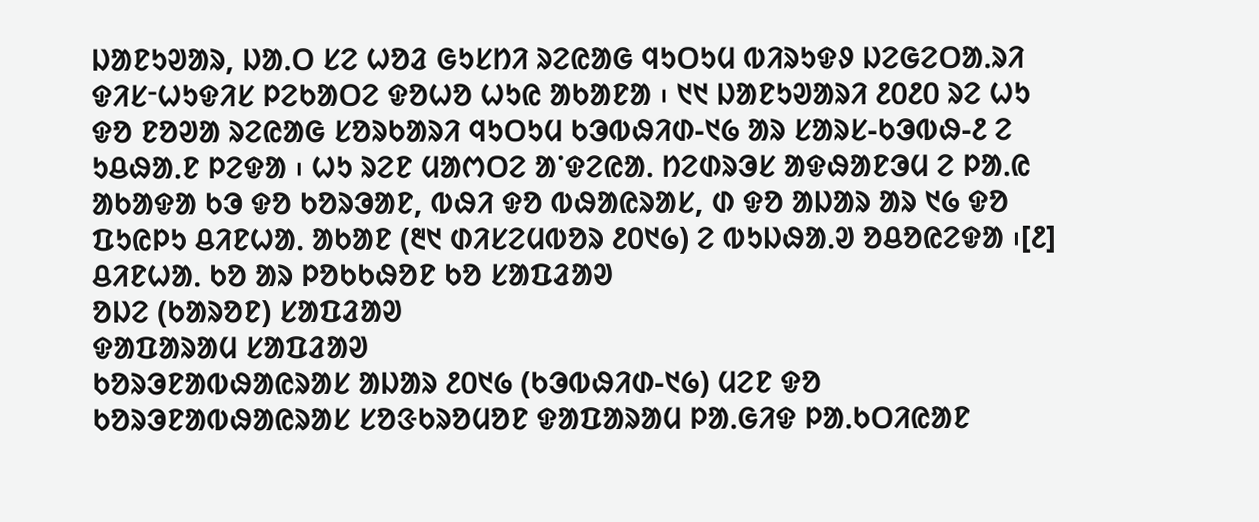ᱡᱟᱱᱩᱣᱟᱨ, ᱡᱟᱹᱛ ᱥᱮ ᱦᱚᱲ ᱜᱩᱥᱴᱤ ᱨᱮᱭᱟᱜ ᱧᱩᱛᱩᱢ ᱵᱤᱨᱩᱫᱽ ᱡᱮᱜᱮᱛᱟᱹᱨᱤ ᱫᱤᱥᱼᱦᱩᱫᱤᱥ ᱞᱮᱠᱟᱛᱮ ᱫᱚᱦᱚ ᱦᱩᱭ ᱟᱠᱟᱱᱟ ᱾ ᱑᱑ ᱡᱟᱱᱩᱣᱟᱨᱤ ᱒᱐᱒᱐ ᱨᱮ ᱦᱩ ᱫᱚ ᱱᱚᱣᱟ ᱨᱮᱭᱟᱜ ᱥᱚᱨᱠᱟᱨᱤ ᱧᱩᱛᱩᱢ ᱠᱳᱵᱷᱤᱰ-᱑᱙ ᱟᱨ ᱥᱟᱨᱥ-ᱠᱳᱵᱷ-᱒ ᱮ ᱩᱪᱷᱟᱹᱱ ᱞᱮᱫᱟ ᱾ ᱦᱩ ᱨᱮᱱ ᱢᱟᱬᱛᱮ ᱟᱸᱫᱮᱭᱟᱹ ᱴᱮᱰᱨᱳᱥ ᱟᱫᱷᱟᱱᱳᱢ ᱮ ᱞᱟᱹᱭ ᱟᱠᱟᱫᱟ ᱠᱳ ᱫᱚ ᱠᱚᱨᱳᱟᱱ, ᱵᱷᱤ ᱫᱚ ᱵᱷᱟᱭᱨᱟᱥ, ᱰ ᱫᱚ ᱟᱡᱟᱨ ᱟᱨ ᱑᱙ ᱫᱚ ᱯᱩᱭᱞᱩ ᱪᱤᱱᱦᱟᱹ ᱟᱠᱟᱱ (᱓᱑ ᱰᱤᱥᱮᱢᱵᱚᱨ ᱒᱐᱑᱙) ᱮ ᱵᱩᱡᱷᱟᱹᱣ ᱚᱪᱚᱭᱮᱫᱟ ᱾[᱒]
ᱪᱤᱱᱦᱟᱹ ᱠᱚ ᱟᱨ ᱞᱚᱠᱠᱷᱚᱱ ᱠᱚ ᱥᱟᱯᱲᱟᱣ
ᱚᱡᱮ (ᱠᱟᱨᱚᱱ) ᱥᱟᱯᱲᱟᱣ
ᱫᱟᱯᱟᱨᱟᱢ ᱥᱟᱯᱲᱟᱣ
ᱠᱚᱨᱳᱱᱟᱵᱷᱟᱭᱨᱟᱥ ᱟᱡᱟᱨ ᱒᱐᱑᱙ (ᱠᱳᱵᱷᱤᱰ-᱑᱙) ᱢᱮᱱ ᱫᱚ ᱠᱚᱨᱳᱱᱟᱵᱷᱟᱭᱨᱟᱥ ᱥᱚᱝᱠᱨᱚᱢᱚᱱ ᱫᱟᱯᱟᱨᱟᱢ ᱞᱟᱹᱜᱤᱫ ᱞᱟᱹᱠᱛᱤᱭᱟᱱ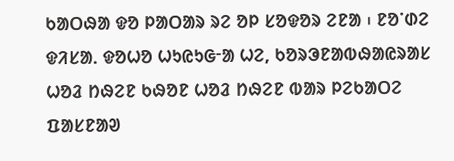ᱠᱟᱛᱷᱟ ᱫᱚ ᱞᱟᱛᱟᱨ ᱨᱮ ᱚᱞ ᱥᱚᱫᱚᱨ ᱮᱱᱟ ᱾ ᱱᱚᱸᱰᱮ ᱫᱤᱥᱟᱹ ᱫᱚᱦᱚ ᱦᱩᱭᱩᱜᱼᱟ ᱦᱮ, ᱠᱚᱨᱳᱱᱟᱵᱷᱟᱭᱨᱟᱥ ᱦᱚᱲ ᱴᱷᱮᱱ ᱠᱷᱚᱱ ᱦᱚᱲ ᱴᱷᱮᱱ ᱵᱟᱨ ᱞᱮᱠᱟᱛᱮ ᱯᱟᱥᱱᱟᱣ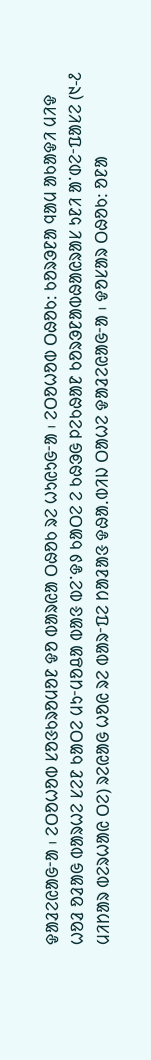ᱫᱟᱲᱮᱭᱟᱜᱼᱟ ᱾ ᱮᱛᱚᱦᱚᱵ ᱥᱚᱝᱠᱨᱚᱢᱚᱱ ᱫᱚ ᱵᱟᱨᱭᱟ ᱛᱷᱚᱠ ᱨᱮ ᱦᱩᱭᱩᱜᱼᱟ ᱾ ᱮᱛᱚᱦᱚᱵ ᱛᱷᱚᱠ: ᱠᱚᱨᱳᱱᱟ ᱧᱟᱢ ᱟᱠᱟᱫᱤ ᱢᱤᱫ ᱦᱚᱲ ᱚᱲᱟᱜ ᱵᱟᱨᱦᱮ ᱥᱮᱱ ᱠᱟᱛᱮ ᱢᱩᱼᱢᱚᱪᱟ ᱵᱟᱝ ᱵᱮᱸᱫᱽ ᱠᱟᱛᱮ ᱮ ᱠᱷᱳᱜ ᱞᱮᱠᱷᱟᱱ ᱠᱚᱨᱳᱱᱟᱵᱷᱟᱭᱨᱟᱥ ᱩᱱᱤ ᱟᱸᱰᱮᱼᱯᱟᱥᱮ (᱑-᱒ ᱢᱤᱴᱟᱨ ᱵᱮᱨᱦᱟᱭ ᱛᱮ) ᱨᱮᱭᱟᱜ ᱦᱚᱭ ᱨᱮ ᱵᱟᱨᱼᱯᱮ ᱴᱟᱲᱟᱝ ᱫᱷᱟᱹᱵᱤᱡ ᱛᱟᱦᱮ ᱫᱟᱲᱮᱭᱟᱜᱼᱟ ᱾ ᱫᱚᱥᱟᱨ ᱛᱷᱚᱠ: ᱚᱱᱟ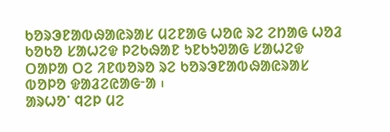ᱠᱚᱨᱳᱱᱟᱵᱷᱟᱭᱨᱟᱥ ᱢᱮᱱᱟᱜ ᱦᱚᱭ ᱨᱮ ᱮᱴᱟᱜ ᱦᱚᱲ ᱠᱚᱠᱚ ᱥᱟᱦᱮᱫ ᱞᱮᱠᱷᱟᱱ ᱩᱱᱠᱩᱣᱟᱜ ᱥᱟᱦᱮᱫ ᱛᱟᱞᱟ ᱛᱮ ᱤᱱᱵᱚᱨᱚ ᱨᱮ ᱠᱚᱨᱳᱱᱟᱵᱷᱟᱭᱨᱟᱥ ᱵᱚᱞᱚ ᱫᱟᱲᱮᱭᱟᱜᱼᱟ ᱾
ᱟᱨᱦᱚᱸ ᱧᱮᱞ ᱢᱮ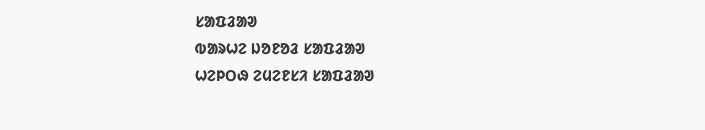ᱥᱟᱯᱲᱟᱣ
ᱵᱟᱨᱦᱮ ᱡᱚᱱᱚᱲ ᱥᱟᱯᱲᱟᱣ
ᱦᱮᱞᱛᱷ ᱮᱢᱮᱱᱥᱤ ᱥᱟᱯᱲᱟᱣ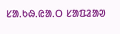ᱥᱟᱹᱠᱷᱹᱭᱟᱹᱛ ᱥᱟᱯᱲᱟᱣ